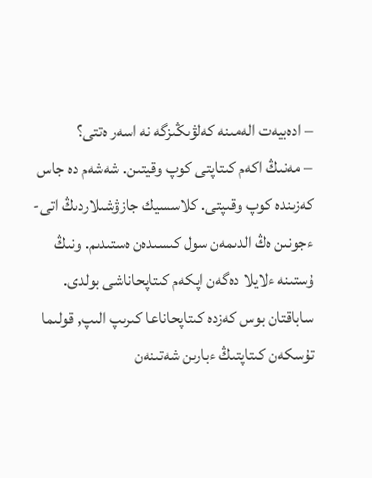– ادەبيەت الەمىنە كەلۋىڭىزگە نە اسەر ەتتى؟
– مەنىڭ اكەم كىتاپتى كوپ وقيتىن. شەشەم دە جاس كەزىندە كوپ وقىپتى. كلاسسيك جازۋشىلاردىڭ اتى-ءجونىن ەڭ الدىمەن سول كىسىدەن ەستىدىم. ونىڭ ۇستىنە ءلايلا دەگەن اپكەم كىتاپحاناشى بولدى. ساباقتان بوس كەزدە كىتاپحاناعا كىرىپ الىپ, قولىما تۇسكەن كىتاپتىڭ ءبارىن شەتىنەن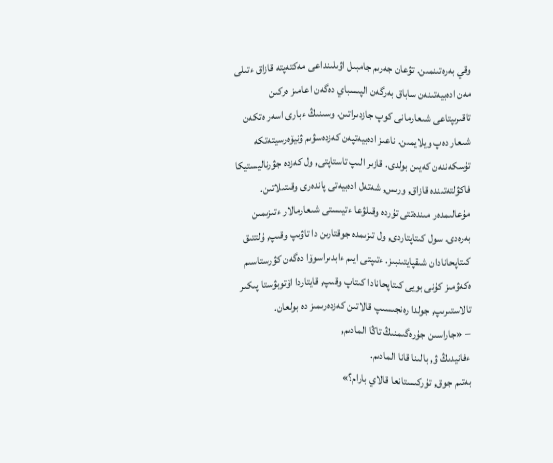وقي بەرەتىنمىن. تۋعان جەرىم جامبىل اۋىلىنداعى مەكتەپتە قازاق ءتىلى مەن ادەبيەتىنەن ساباق بەرگەن الپىسباي دەگەن اعامىز ەركىن تاقىرىپتاعى شىعارمانى كوپ جازدىراتىن. وسىنىڭ ءبارى اسەر ەتكەن شىعار دەپ ويلايمىن. ناعىز ادەبيەتپەن كەزدەسۋىم ۋنيۆەرسيتەتكە تۇسكەننەن كەيىن بولدى. قازىر الىپ تاستاپتى, ول كەزدە جۋرناليستيكا فاكۋلتەتىندە قازاق, ورىس, شەتەل ادەبيەتى پاندەرى وقىتىلاتىن. مۇعالىمدەر مىندەتتى تۇردە وقىلۋعا ءتيىستى شىعارمالار ءتىزىمىن بەرەدى. سول كىتاپتاردى, ول تىزىمدە جوقتارىن دا تاۋىپ وقىپ, ۇلتتىق كىتاپحانادان شىقپايتىنبىز. ءتىپتى ايىم ءابدىراسوۆا دەگەن كۋرستاسىم ەكەۋمىز كۇنى بويى كىتاپحانادا كىتاپ وقىپ, قايتاردا اۆتوبۋستا پىكىر تالاستىرىپ, جولدا رەنجىسىپ قالاتىن كەزدەرىمىز دە بولعان.
– «جاراسىن جۇرەگىمنىڭ تاڭا المادىم,
ءفانيدىڭ ۋ, بالىنا قانا المادىم.
بەتىم جوق, تۇركىستانعا قالاي بارام؟»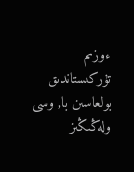ءوزىم تۇركىستاندىق بولعاسىن با, وسى ولەڭىڭىز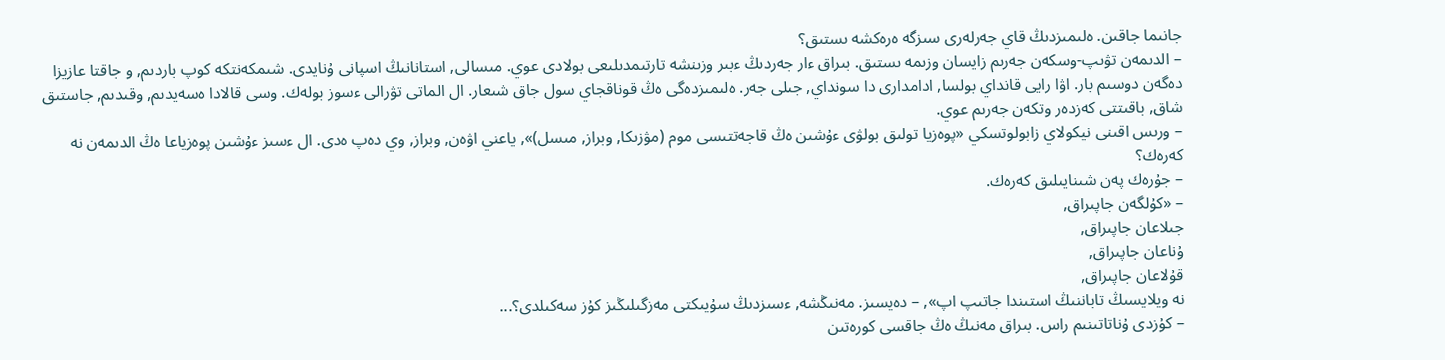جانىما جاقىن. ەلىمىزدىڭ قاي جەرلەرى سىزگە ەرەكشە ىستىق؟
– الدىمەن تۋىپ-وسكەن جەرىم زايسان وزىمە ىستىق. بىراق ءار جەردىڭ ءبىر وزىنشە تارتىمدىلىعى بولادى عوي. مىسالى, استانانىڭ اسپانى ۇنايدى. شىمكەنتكە كوپ باردىم, و جاقتا عازيزا دەگەن دوسىم بار. اۋا رايى قانداي بولسا, ادامدارى دا سونداي, جىلى جەر. ەلىمىزدەگى ەڭ قوناقجاي سول جاق شىعار. ال الماتى تۋرالى ءسوز بولەك. وسى قالادا ەسەيدىم, وقىدىم, جاستىق شاق, باقىتتى كەزدەر وتكەن جەرىم عوي.
– ورىس اقىنى نيكولاي زابولوتسكي «پوەزيا تولىق بولۋى ءۇشىن ەڭ قاجەتتىسى موم (مۋزىكا, وبراز, مىسل)», ياعني اۋەن, وبراز, وي دەپ ەدى. ال ءسىز ءۇشىن پوەزياعا ەڭ الدىمەن نە كەرەك؟
– جۇرەك پەن شىنايىلىق كەرەك.
– «كۇلگەن جاپىراق,
جىلاعان جاپىراق,
ۇناعان جاپىراق,
قۇلاعان جاپىراق,
نە ويلايسىڭ تاباننىڭ استىندا جاتىپ اپ», – دەيسىز. مەنىڭشە, ءسىزدىڭ سۇيىكتى مەزگىلىڭىز كۇز سەكىلدى؟...
– كۇزدى ۇناتاتىنىم راس. بىراق مەنىڭ ەڭ جاقسى كورەتىن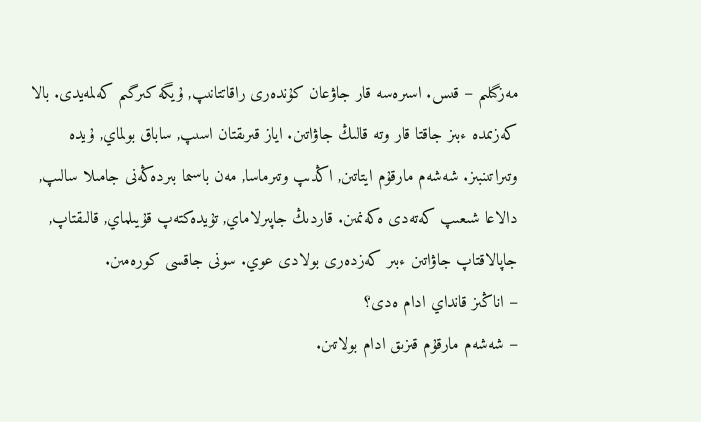مەزگىلىم – قىس. اسىرەسە قار جاۋعان كۇندەرى راقاتتانىپ, ۇيگە كىرگىم كەلمەيدى. بالا كەزىمدە ءبىز جاقتا قار وتە قالىڭ جاۋاتىن. اياز قىرىقتان اسىپ, ساباق بولماي, ۇيدە وتىراتىنبىز. شەشەم مارقۇم ايتاتىن, اڭدىپ وتىرماسا, مەن باسىما بىردەڭەنى جامىلا سالىپ, دالاعا شىعىپ كەتەدى ەكەنمىن. قاردىڭ جاپىرلاماي, تۇيدەكتەپ قۇيىلماي, قالىقتاپ, جاپالاقتاپ جاۋاتىن ءبىر كەزدەرى بولادى عوي. سونى جاقسى كورەمىن.
– اناڭىز قانداي ادام ەدى؟
– شەشەم مارقۇم قىزىق ادام بولاتىن.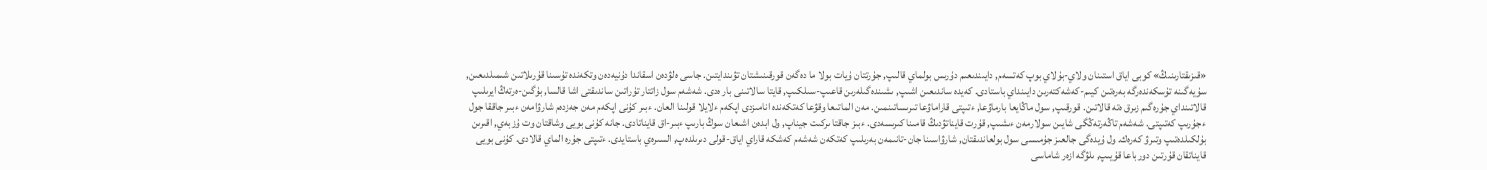«قىزىقتارىنىڭ» كوبى اياق استىنان ولاي-بۇلاي بوپ كەتسەم, دايىندىعىم دۇرىس بولماي قالىپ, جۇرتتان ۇيات بولا ما دەگەن قورقىنىشتان تۋىندايتىن. جاسى ەلۋدەن اسقاندا دۇنيەدەن وتكەندە تۇسىنا قۇرىلاتىن شىمىلدىعىن, سۇيەگىنە تۇسكەندەرگە بەرەتىن كيىم-كەشەكتەرىن دايىنداي باستادى. كەيدە ساندىعىن اشىپ, ىشىندەگىلەرىن قاعىپ-سىلكىپ, قايتا سالاتىنى بار ەدى. شەشەم سول زاتتار تۇراتىن ساندىقتى اشا قالسا, بۇگىن-ەرتەڭ ايرىلىپ قالاتىنداي جۇرەگىم زىرق ەتە قالاتىن. قورقىپ, سول ماڭايعا بارماۋعا, ءتىپتى قاراماۋعا تىرىساتىنمىن. مەن الماتىعا وقۋعا كەتكەندە انامىزدى اپكەم ءلايلا قولىنا العان. ءبىر كۇنى اپكەم مەن جەزدەم شارۋامەن ءبىر جاققا جول ءجۇرىپ كەتىپتى. شەشەم تاڭەرتەڭگى شايىن سولارمەن ءىشىپ, قۇرت قايناتۋدىڭ قامىنا كىرىسەدى. ءبىز جاقتا ىركىت جيناپ, ول ابدەن اشىعان سوڭ بارىپ ءبىر-اق قايناتادى. جانە كۇنى بويى وشاقتان وت ۇزبەي, اقىرىن بۇلكىلدەتىپ وتىرۋ كەرەك. ول ۇيدەگى جالعىز جۇمىسى سول بولعاندىقتان, شارۋاسىنا جان-تانىمەن بەرىلىپ كەتكەن شەشەم كەشكە قاراي اياق-قولى دىرىلدەپ, السىرەي باستايدى. ءتىپتى جۇرە الماي قالادى. كۇنى بويى قايناتقان قۇرتىن دورباعا قۇيىپ, ىلۋگە ازەر شاماسى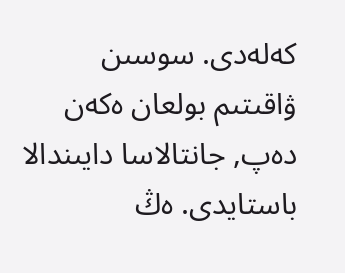كەلەدى. سوسىن ۋاقىتىم بولعان ەكەن دەپ, جانتالاسا دايىندالا باستايدى. ەڭ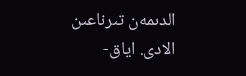الدىمەن تىرناعىن الادى. اياق-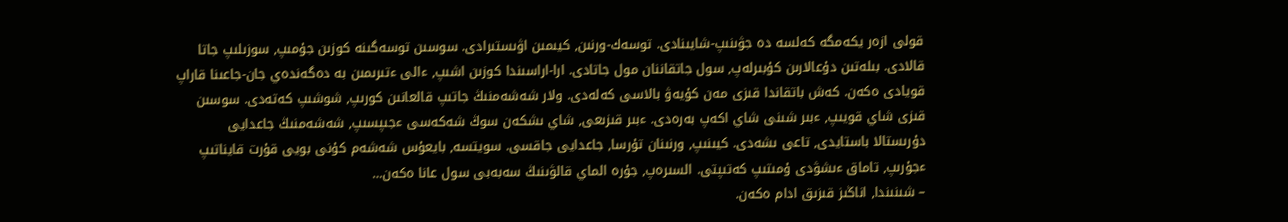قولى ازەر يكەمگە كەلسە دە جۋىنىپ-شايىنادى. توسەك-ورنىن, كيىمىن اۋىستىرادى. سوسىن توسەگىنە كوزىن جۇمىپ, سوزىلىپ جاتا قالادى. بىلەتىن دۇعالارىن كۇبىرلەپ, سول جاتقاننان مول جاتادى. ارا-اراسىندا كوزىن اشىپ, ءالى ءتىرىمىن بە دەگەندەي جان-جاعىنا قاراپ قويادى ەكەن. كەش باتقاندا قىزى مەن كۇيەۋ بالاسى كەلەدى. ولار شەشەمنىڭ جاتىپ قالعانىن كورىپ, شوشىپ كەتەدى. سوسىن قىزى شاي قويىپ, ءبىر شىنى شاي اكەپ بەرەدى. ءبىر قىزىعى, شاي ىشكەن سوڭ شەكەسى ءجىپسىپ, شەشەمنىڭ جاعدايى دۇرىستالا باستايدى, تاعى ىشەدى. كيىنىپ, ورنىنان تۇرسا, جاعدايى جاقسى. سويتسە, بايعۇس شەشەم كۇنى بويى قۇرت قايناتىپ ءجۇرىپ, تاماق ءىشۋدى ۇمىتىپ كەتىپتى. السىرەپ, جۇرە الماي قالۋىنىڭ سەبەبى سول عانا ەكەن…
– شىنىندا, اناڭىز قىزىق ادام ەكەن.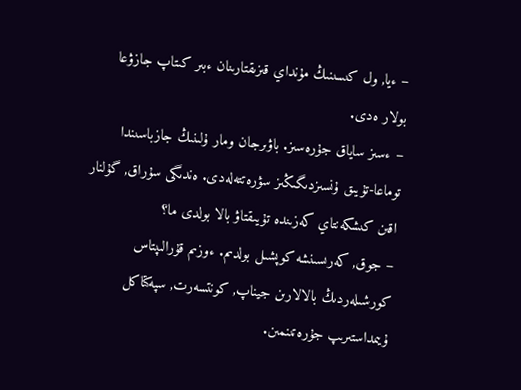– ءيا, ول كىسىنىڭ مۇنداي قىزىقتارىنان ءبىر كىتاپ جازۋعا بولار ەدى.
– ءسىز ساياق جۇرەسىز. باۋىرجان ومار ۇلىنىڭ جازباسىندا توماعا-تۇيىق ۇنسىزدىگىڭىز سۋرەتتەلەدى. ەندىگى سۇراق, گۇلنار اقىن كىشكەنتاي كەزىندە تۇيىقتاۋ بالا بولدى ما؟
– جوق, كەرىسىنشە كوپشىل بولدىم. ءوزىم قۇرالىپتاس كورشىلەردىڭ بالالارىن جيناپ, كونتسەرت, سپەكتاكل ۇيىمداستىرىپ جۇرەتىنمىن.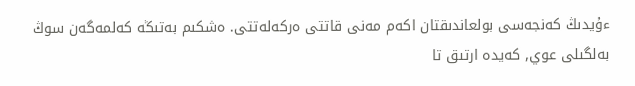ءۇيدىڭ كەنجەسى بولعاندىقتان اكەم مەنى قاتتى ەركەلەتتى. ەشكىم بەتىڭە كەلمەگەن سوڭ بەلگىلى عوي, كەيدە ارتىق تا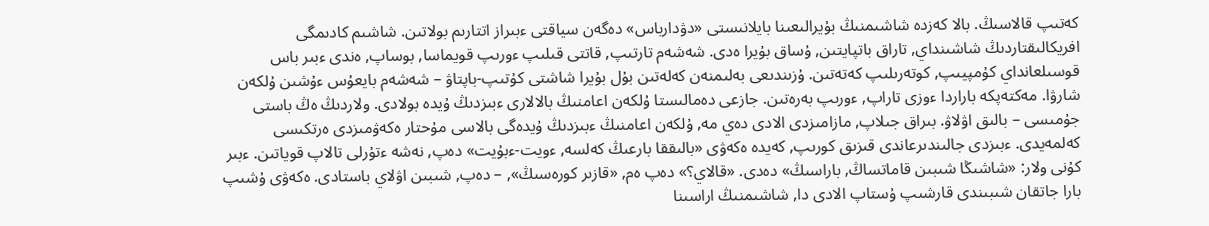كەتىپ قالاسىڭ. بالا كەزدە شاشىمنىڭ بۇيرالىعىنا بايلانىستى «دۋدارباس» دەگەن سياقتى ءبىراز اتتارىم بولاتىن. شاشىم كادىمگى افريكالىقتاردىڭ شاشىنداي, تاراق باتپايتىن, ۇساق بۇيرا ەدى. شەشەم تارتىپ, قاتتى قىلىپ ءورىپ قويماسا, بوساپ, ەندى ءبىر باس قوسىلعانداي كۇمپيىپ, كوتەرىلىپ كەتەتىن. ۇزىندىعى بەلىمنەن كەلەتىن بۇل بۇيرا شاشتى كۇتىپ-باپتاۋ – شەشەم بايعۇس ءۇشىن ۇلكەن شارۋا. مەكتەپكە باراردا ءوزى تاراپ, ءورىپ بەرەتىن. جازعى دەمالىستا ۇلكەن اعامنىڭ بالالارى ءبىزدىڭ ۇيدە بولادى. ولاردىڭ ەڭ باستى جۇمىسى – بالىق اۋلاۋ. بىراق جىلاپ, مازامىزدى الادى دەي مە, ۇلكەن اعامنىڭ ءبىزدىڭ ۇيدەگى بالاسى مۇحتار ەكەۋمىزدى ەرتكىسى كەلمەيدى. ءبىزدى جالىندىرعاندى قىزىق كورىپ, كەيدە ەكەۋى «بالىققا بارعىڭ كەلسە, ءويت-ءبۇيت» دەپ, نەشە ءتۇرلى تالاپ قوياتىن. ءبىر كۇنى ولار: «شاشىڭا شىبىن قاماتساڭ, باراسىڭ» دەدى. «قالاي؟» دەپ ەم, «قازىر كورەسىڭ», – دەپ, شىبىن اۋلاي باستادى. ەكەۋى ۇشىپ بارا جاتقان شىبىندى قارشىپ ۇستاپ الادى دا, شاشىمنىڭ اراسىنا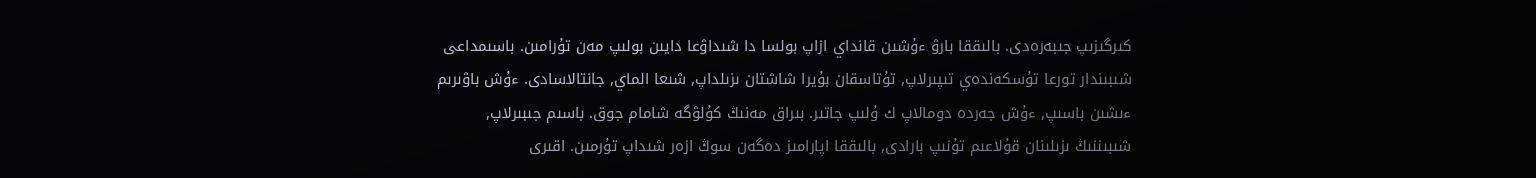كىرگىزىپ جىبەرەدى. بالىققا بارۋ ءۇشىن قانداي ازاپ بولسا دا شىداۋعا دايىن بولىپ مەن تۇرامىن. باسىمداعى شىبىندار تورعا تۇسكەندەي تىپىرلاپ, تۇتاسقان بۇيرا شاشتان ىزىلداپ, شىعا الماي, جانتالاسادى. ءۇش باۋىرىم ءىشىن باسىپ, ءۇش جەردە دومالاپ ك ۇلىپ جاتىر. بىراق مەنىڭ كۇلۋگە شامام جوق. باسىم جىبىرلاپ, شىبىننىڭ ىزىلىنان قۇلاعىم تۇنىپ بارادى, بالىققا اپارامىز دەگەن سوڭ ازەر شىداپ تۇرمىن. اقىرى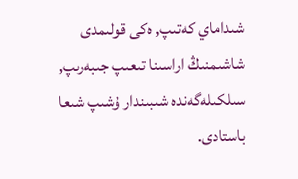شىداماي كەتىپ, ەكى قولىمدى شاشىمنىڭ اراسىنا تىعىپ جىبەرىپ, سىلكىلەگەندە شىبىندار ۇشىپ شىعا باستادى.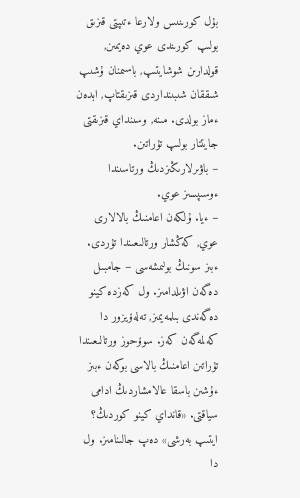بۇل كورىنىس ولارعا ءتىپتى قىزىق بولىپ كورىندى عوي دەيمىن, قولدارىن شوشايتىپ, باسىمنان ۇشىپ شىققان شىبىنداردى قىزىقتاپ, ابدەن ءماز بولدى. مىنە, وسىنداي قىزىقتى جايتتار بولىپ تۇراتىن.
– باۋىرلارىڭىزدىڭ ورتاسىندا ءوسىپسىز عوي.
– ءيا. ۇلكەن اعامنىڭ بالالارى عوي, كەڭشار ورتالىعىندا تۇردى. ءبىز سونىڭ بولىمشەسى – جامبىل دەگەن اۋىلدامىز. ول كەزدە كينو دەگەندى بىلمەيمىز, تەلەۆيزور دا كەلمەگەن كەز. سوۆحوز ورتالىعىندا تۇراتىن اعامنىڭ بالاسى بوكەن ءبىز ءۇشىن باسقا عالامشاردىڭ ادامى سياقتى. «قانداي كينو كوردىڭ؟ ايتىپ بەرشى» دەپ جالىنامىز. ول دا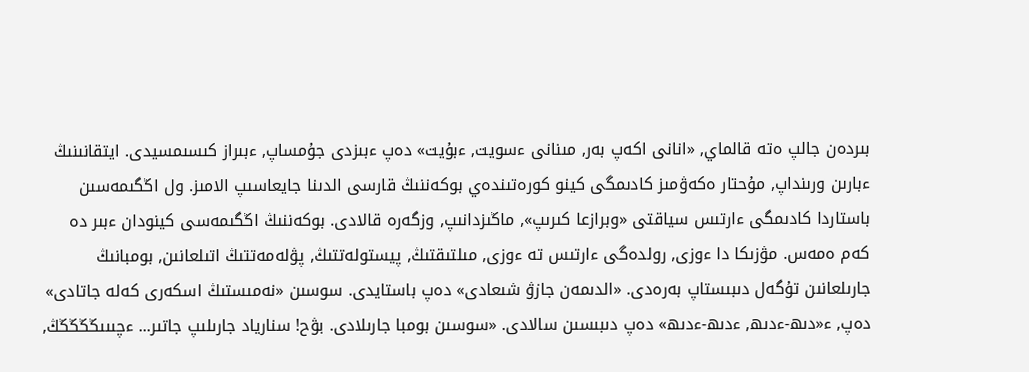بىردەن جالپ ەتە قالماي, «انانى اكەپ بەر, مىنانى ءسويت, ءبۇيت» دەپ ءبىزدى جۇمساپ, ءبىراز كىسىمسيدى. ايتقانىنىڭ ءبارىن ورىنداپ, مۇحتار ەكەۋمىز كادىمگى كينو كورەتىندەي بوكەننىڭ قارسى الدىنا جايعاسىپ الامىز. ول اڭگىمەسىن باستاردا كادىمگى ءارتىس سياقتى «وبرازعا كىرىپ», ماڭىزدانىپ, وزگەرە قالادى. بوكەننىڭ اڭگىمەسى كينودان ءبىر دە كەم ەمەس. مۋزىكا دا ءوزى, رولدەگى ءارتىس تە ءوزى, مىلتىقتىڭ, پيستولەتتىڭ, پۋلەمەتتىڭ اتىلعانىن, بومبانىڭ جارىلعانىن تۇگەل دىبىستاپ بەرەدى. «الدىمەن جازۋ شىعادى» دەپ باستايدى. سوسىن «نەمىستىڭ اسكەرى كەلە جاتادى» دەپ, ء«دىھ-ءدىھ, ءدىھ-ءدىھ» دەپ دىبىسىن سالادى. «سوسىن بومبا جارىلادى. بۋح! سنارياد جارىلىپ جاتىر... ءچىىىڭڭڭڭڭ,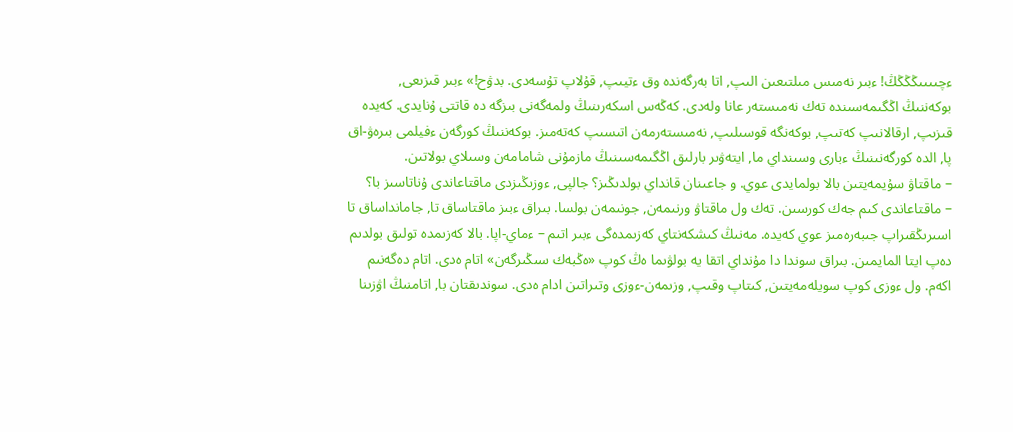ءچىىىىڭڭڭڭ! ءبىر نەمىس مىلتىعىن الىپ, اتا بەرگەندە وق ءتيىپ, قۇلاپ تۇسەدى. بدۋح!» ءبىر قىزىعى, بوكەننىڭ اڭگىمەسىندە تەك نەمىستەر عانا ولەدى. كەڭەس اسكەرىنىڭ ولمەگەنى بىزگە دە قاتتى ۇنايدى. كەيدە قىزىپ, ارقالانىپ كەتىپ, بوكەنگە قوسىلىپ, نەمىستەرمەن اتىسىپ كەتەمىز. بوكەننىڭ كورگەن ءفيلمى بىرەۋ-اق پا, الدە كورگەنىنىڭ ءبارى وسىنداي ما, ايتەۋىر بارلىق اڭگىمەسىنىڭ مازمۇنى شامامەن وسىلاي بولاتىن.
– ماقتاۋ سۇيمەيتىن بالا بولمايدى عوي. و جاعىنان قانداي بولدىڭىز؟ جالپى, ءوزىڭىزدى ماقتاعاندى ۇناتاسىز با؟
– ماقتاعاندى كىم جەك كورسىن. تەك ول ماقتاۋ ورنىمەن, جونىمەن بولسا. بىراق ءبىز ماقتاساق تا, جامانداساق تا اسىرىڭقىراپ جىبەرەمىز عوي كەيدە. مەنىڭ كىشكەنتاي كەزىمدەگى ءبىر اتىم – ءماي-اپا. بالا كەزىمدە تولىق بولدىم دەپ ايتا المايمىن. بىراق سوندا دا مۇنداي اتقا يە بولۋىما ەڭ كوپ «ەڭبەك سىڭىرگەن» اتام ەدى. اتام دەگەنىم اكەم. ول ءوزى كوپ سويلەمەيتىن, كىتاپ وقىپ, وزىمەن-ءوزى وتىراتىن ادام ەدى. سوندىقتان با, اتامنىڭ اۋزىنا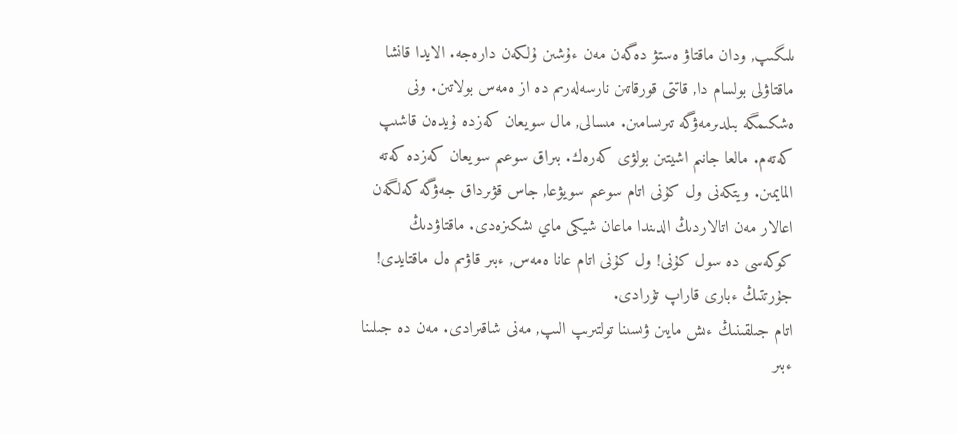ىلىگىپ, ودان ماقتاۋ ەستۋ دەگەن مەن ءۇشىن ۇلكەن دارەجە. الايدا قانشا ماقتاۋلى بولسام دا, قاتتى قورقاتىن نارسەلەرىم دە از ەمەس بولاتىن. ونى ەشكىمگە بىلدىرمەۋگە تىرىسامىن. مىسالى, مال سويعان كەزدە ۇيدەن قاشىپ كەتەم. مالعا جانىم اشيتىن بولۋى كەرەك. بىراق سوعىم سويعان كەزدە كەتە المايمىن. ويتكەنى ول كۇنى اتام سوعىم سويۋعا, جاس قۋىرداق جەۋگە كەلگەن اعالار مەن اتالاردىڭ الدىندا ماعان شيكى ماي ىشكىزەدى. ماقتاۋدىڭ كوكەسى دە سول كۇنى! ول كۇنى اتام عانا ەمەس, ءبىر قاۋىم ەل ماقتايدى! جۇرتتىڭ ءبارى قاراپ تۇرادى.
اتام جىلقىنىڭ ءىش مايىن ۋىسىنا تولتىرىپ الىپ, مەنى شاقىرادى. مەن دە جىلىنا ءبىر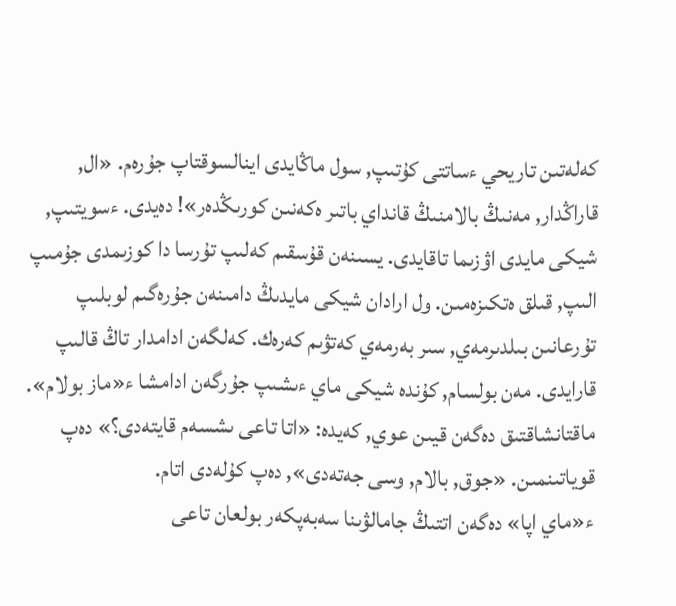كەلەتىن تاريحي ءساتتى كۇتىپ, سول ماڭايدى اينالسوقتاپ جۇرەم. «ال, قاراڭدار, مەنىڭ بالامنىڭ قانداي باتىر ەكەنىن كورىڭدەر»! دەيدى. ءسويتىپ, شيكى مايدى اۋزىما تاقايدى. يسىنەن قۇسقىم كەلىپ تۇرسا دا كوزىمدى جۇمىپ الىپ, قىلق ەتكىزەمىن. ول ارادان شيكى مايدىڭ دامىنەن جۇرەگىم لوبلىپ تۇرعانىن بىلدىرمەي, سىر بەرمەي كەتۋىم كەرەك. كەلگەن ادامدار تاڭ قالىپ قارايدى. مەن بولسام, كۇندە شيكى ماي ءىشىپ جۇرگەن ادامشا ء«ماز بولام». ماقتانشاقتىق دەگەن قيىن عوي, كەيدە: «اتا تاعى ىشسەم قايتەدى؟» دەپ قوياتىنمىن. «جوق, بالام, وسى جەتەدى», دەپ كۇلەدى اتام.
ء«ماي اپا» دەگەن اتتىڭ جامالۋىنا سەبەپكەر بولعان تاعى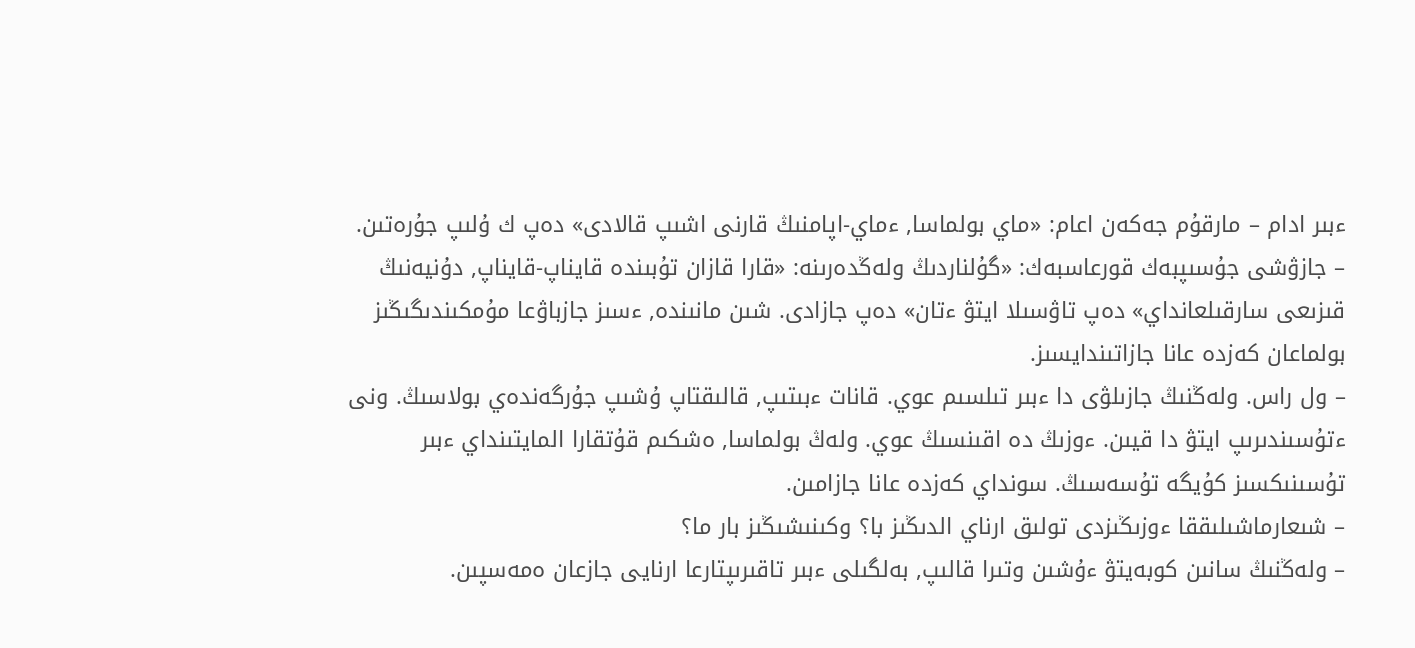ءبىر ادام – مارقۇم جەكەن اعام: «ماي بولماسا, ءماي-اپامنىڭ قارنى اشىپ قالادى» دەپ ك ۇلىپ جۇرەتىن.
– جازۋشى جۇسىپبەك قورعاسبەك: «گۇلناردىڭ ولەڭدەرىنە: «قارا قازان تۇبىندە قايناپ-قايناپ, دۇنيەنىڭ قىزىعى سارقىلعانداي» دەپ تاۋسىلا ايتۋ ءتان» دەپ جازادى. شىن مانىندە, ءسىز جازباۋعا مۇمكىندىگىڭىز بولماعان كەزدە عانا جازاتىندايسىز.
– ول راس. ولەڭنىڭ جازىلۋى دا ءبىر تىلسىم عوي. قانات ءبىتىپ, قالىقتاپ ۇشىپ جۇرگەندەي بولاسىڭ. ونى ءتۇسىندىرىپ ايتۋ دا قيىن. ءوزىڭ دە اقىنسىڭ عوي. ولەڭ بولماسا, ەشكىم قۇتقارا المايتىنداي ءبىر تۇسىنىكسىز كۇيگە تۇسەسىڭ. سونداي كەزدە عانا جازامىن.
– شىعارماشىلىققا ءوزىڭىزدى تولىق ارناي الدىڭىز با؟ وكىنىشىڭىز بار ما؟
– ولەڭنىڭ سانىن كوبەيتۋ ءۇشىن وتىرا قالىپ, بەلگىلى ءبىر تاقىرىپتارعا ارنايى جازعان ەمەسپىن.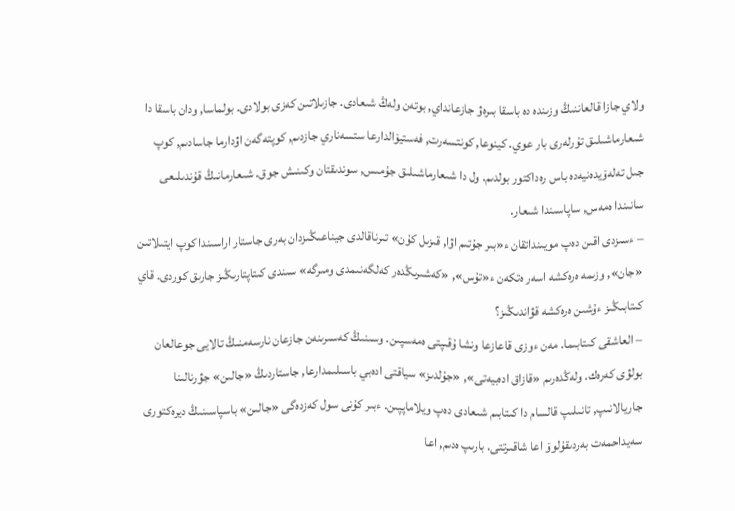ولاي جازا قالعاننىڭ وزىندە دە باسقا بىرەۋ جازعانداي, بوتەن ولەڭ شىعادى. جازىلاتىن كەزى بولادى. بولماسا, ودان باسقا دا شىعارماشىلىق تۇرلەرى بار عوي. كينوعا, كونتسەرت, فەستيۆالدارعا ستسەناري جازدىم, كوپتەگەن اۋدارما جاسادىم, كوپ جىل تەلەۆيدەنيەدە باس رەداكتور بولدىم. ول دا شىعارماشىلىق جۇمىس, سوندىقتان وكىنىش جوق. شىعارمانىڭ قۇندىلىعى سانىندا ەمەس, ساپاسىندا شىعار.
– ءسىزدى اقىن دەپ مويىنداتقان ء«بىر جۇتىم اۋا, قىزىل كۇن» تىرناقالدى جيناعىڭىزدان بەرى جاستار اراسىندا كوپ ايتىلاتىن «جان», وزىمە ەرەكشە اسەر ەتكەن ء«تۇس», «كەشىرىڭدەر كەلگەنىمدى ومىرگە» سىندى كىتاپتارىڭىز جارىق كوردى. قاي كىتابىڭىز ءۇشىن ەرەكشە قۋاندىڭىز؟
– العاشقى كىتابىما. مەن ءوزى قاعازعا ونشا ۇقىپتى ەمەسپىن. وسىنىڭ كەسىرىنەن جازعان نارسەمنىڭ تالايى جوعالعان بولۋى كەرەك. ولەڭدەرىم «قازاق ادەبيەتى», «جۇلدىز» سياقتى ادەبي باسىلىمدارعا, جاستاردىڭ «جالىن» جۋرنالىنا جاريالانىپ, تانىلىپ قالسام دا كىتابىم شىعادى دەپ ويلاماپپىن. ءبىر كۇنى سول كەزدەگى «جالىن» باسپاسىنىڭ ديرەكتورى سەيداحمەت بەردىقۇلوۆ اعا شاقىرتتى. بارىپ ەدىم, اعا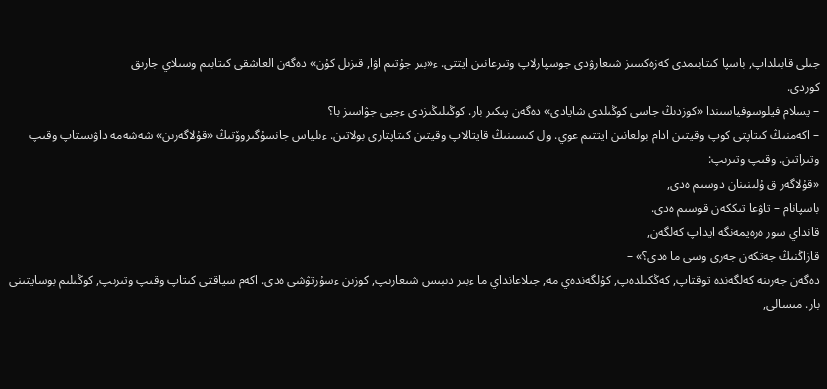جىلى قابىلداپ, باسپا كىتابىمدى كەزەكسىز شىعارۋدى جوسپارلاپ وتىرعانىن ايتتى. ء«بىر جۇتىم اۋا, قىزىل كۇن» دەگەن العاشقى كىتابىم وسىلاي جارىق
كوردى.
– يسلام فيلوسوفياسىندا «كوزدىڭ جاسى كوڭىلدى شايادى» دەگەن پىكىر بار. كوڭىلىڭىزدى ءجيى جۋاسىز با؟
– اكەمنىڭ كىتاپتى كوپ وقيتىن ادام بولعانىن ايتتىم عوي. ول كىسىنىڭ قايتالاپ وقيتىن كىتاپتارى بولاتىن. ءىلياس جانسۇگىروۆتىڭ «قۇلاگەرىن» شەشەمە داۋىستاپ وقىپ وتىراتىن. وقىپ وتىرىپ:
«قۇلاگەر ق ۇلىنىنان دوسىم ەدى,
باسپانام – تاۋعا تىككەن قوسىم ەدى.
قانداي سور ەرەيمەنگە ايداپ كەلگەن,
قازاڭنىڭ جەتكەن جەرى وسى ما ەدى؟» –
دەگەن جەرىنە كەلگەندە توقتاپ, كەڭكىلدەپ, كۇلگەندەي مە, جىلاعانداي ما ءبىر دىبىس شىعارىپ, كوزىن ءسۇرتۋشى ەدى. اكەم سياقتى كىتاپ وقىپ وتىرىپ, كوڭىلىم بوسايتىنى بار. مىسالى,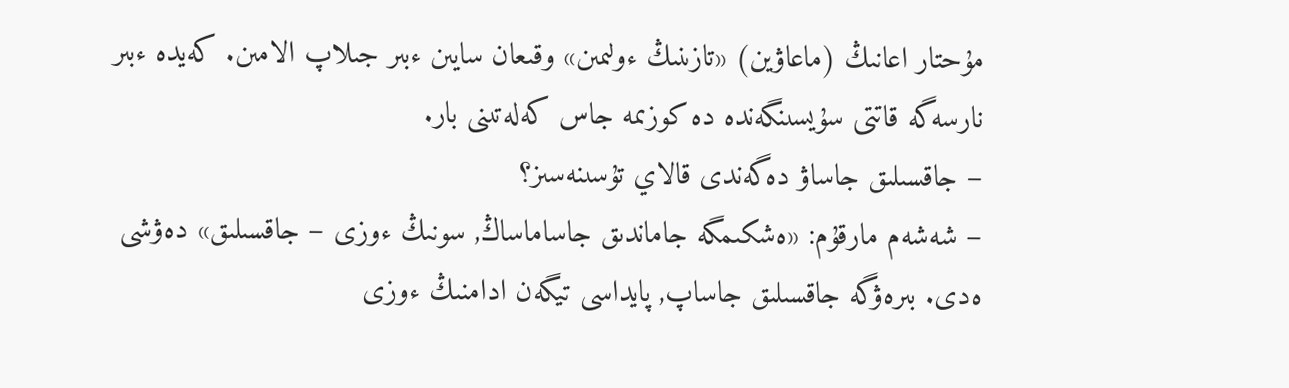مۇحتار اعانىڭ (ماعاۋين) «تازىنىڭ ءولىمىن» وقىعان سايىن ءبىر جىلاپ الامىن. كەيدە ءبىر نارسەگە قاتتى سۇيسىنگەندە دە كوزىمە جاس كەلەتىنى بار.
– جاقسىلىق جاساۋ دەگەندى قالاي تۇسىنەسىز؟
– شەشەم مارقۇم: «ەشكىمگە جاماندىق جاساماساڭ, سونىڭ ءوزى – جاقسىلىق» دەۋشى ەدى. بىرەۋگە جاقسىلىق جاساپ, پايداسى تيگەن ادامنىڭ ءوزى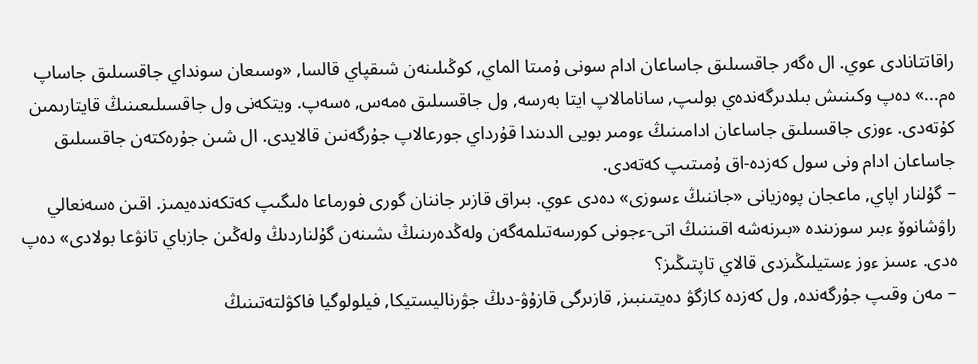راقاتتانادى عوي. ال ەگەر جاقسىلىق جاساعان ادام سونى ۇمىتا الماي, كوڭىلىنەن شىقپاي قالسا, «وسىعان سونداي جاقسىلىق جاساپ ەم...» دەپ وكىنىش بىلدىرگەندەي بولىپ, سانامالاپ ايتا بەرسە, ول جاقسىلىق ەمەس, ەسەپ. ويتكەنى ول جاقسىلىعىنىڭ قايتارىمىن كۇتەدى. ءوزى جاقسىلىق جاساعان ادامىنىڭ ءومىر بويى الدىندا قۇرداي جورعالاپ جۇرگەنىن قالايدى. ال شىن جۇرەكتەن جاقسىلىق جاساعان ادام ونى سول كەزدە-اق ۇمىتىپ كەتەدى.
– گۇلنار اپاي, ماعجان پوەزيانى «جاننىڭ ءسوزى» دەدى عوي. بىراق قازىر جاننان گورى فورماعا ەلىگىپ كەتكەندەيمىز. اقىن ەسەنعالي راۋشانوۆ ءبىر سوزىندە «بىرنەشە اقىننىڭ اتى-ءجونى كورسەتىلمەگەن ولەڭدەرىنىڭ ىشىنەن گۇلناردىڭ ولەڭىن جازباي تانۋعا بولادى» دەپ ەدى. ءسىز ءوز ءستيلىڭىزدى قالاي تاپتىڭىز؟
– مەن وقىپ جۇرگەندە, ول كەزدە كازگۋ دەيتىنبىز, قازىرگى قازۇۋ-دىڭ جۋرناليستيكا, فيلولوگيا فاكۋلتەتىنىڭ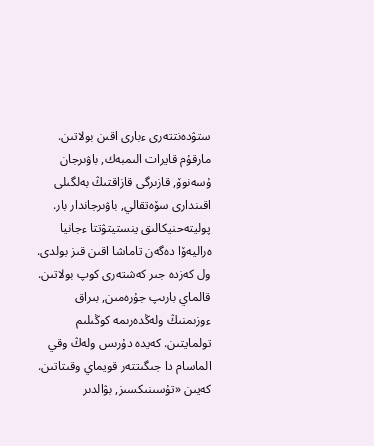ستۋدەنتتەرى ءبارى اقىن بولاتىن. مارقۇم قايرات الىمبەك, باۋىرجان ۇسەنوۆ, قازىرگى قازاقتىڭ بەلگىلى اقىندارى سۆەتقالي, باۋىرجاندار بار. پوليتەحنيكالىق ينستيتۋتتا ءجانيا ەراليەۆا دەگەن تاماشا اقىن قىز بولدى. ول كەزدە جىر كەشتەرى كوپ بولاتىن. قالماي بارىپ جۇرەمىن, بىراق ءوزىمنىڭ ولەڭدەرىمە كوڭىلىم تولمايتىن. كەيدە دۇرىس ولەڭ وقي الماسام دا جىگىتتەر قويماي وقىتاتىن. كەيىن «تۇسىنىكسىز, بۋالدىر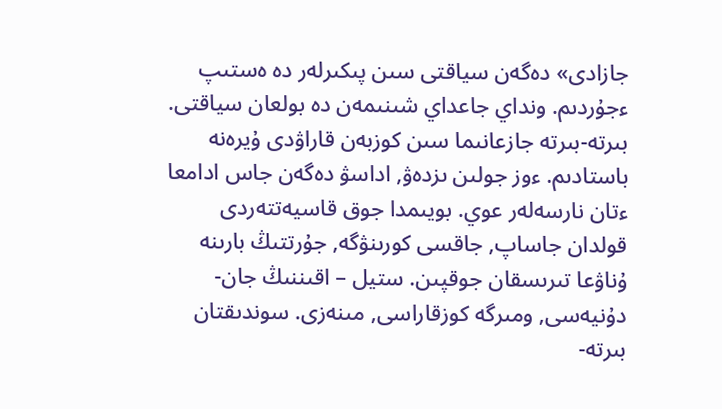جازادى» دەگەن سياقتى سىن پىكىرلەر دە ەستىپ ءجۇردىم. ونداي جاعداي شىنىمەن دە بولعان سياقتى. بىرتە-بىرتە جازعانىما سىن كوزبەن قاراۋدى ۇيرەنە باستادىم. ءوز جولىن ىزدەۋ, اداسۋ دەگەن جاس ادامعا ءتان نارسەلەر عوي. بويىمدا جوق قاسيەتتەردى قولدان جاساپ, جاقسى كورىنۋگە, جۇرتتىڭ بارىنە ۇناۋعا تىرىسقان جوقپىن. ستيل – اقىننىڭ جان-دۇنيەسى, ومىرگە كوزقاراسى, مىنەزى. سوندىقتان بىرتە-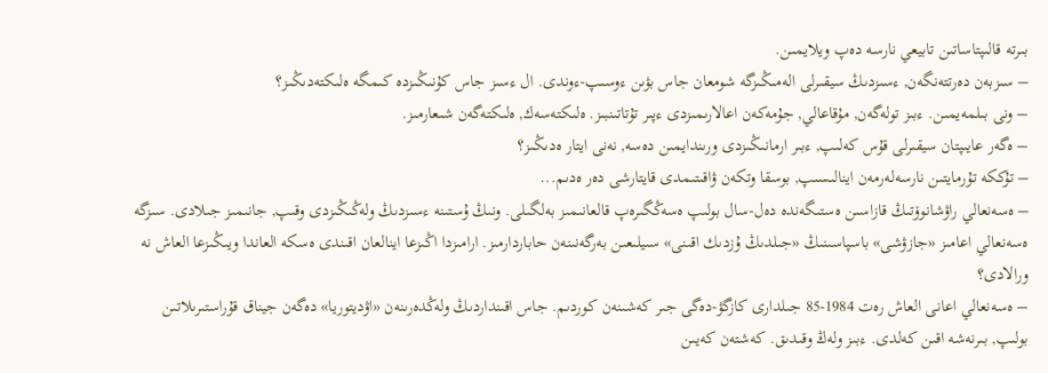بىرتە قالىپتاساتىن تابيعي نارسە دەپ ويلايمىن.
– سىزبەن دەرتتەنگەن, ءسىزدىڭ سيقىرلى الەمىڭىزگە شومعان جاس بۋىن ءوسىپ-ءوندى. ال ءسىز جاس كۇنىڭىزدە كىمگە ەلىكتەدىڭىز؟
– ونى بىلمەيمىن. ءبىز تولەگەن, مۇقاعالي, جۇمەكەن اعالارىمىزدى ءپىر تۇتاتىنبىز. ەلىكتەسەك, ەلىكتەگەن شىعارمىز.
– ەگەر عايىپتان سيقىرلى قۇس كەلىپ, ءبىر ارمانىڭىزدى ورىندايمىن دەسە, نەنى ايتار ەدىڭىز؟
– تۇككە تۇرمايتىن نارسەلەرمەن اينالىسىپ, بوسقا وتكەن ۋاقىتىمدى قايتارشى دەر ەدىم...
– ەسەنعالي راۋشانوۆتىڭ قازاسىن ەستىگەندە دەل-سال بولىپ ەسەڭگىرەپ قالعانىمىز بەلگىلى. ونىڭ ۇستىنە ءسىزدىڭ ولەڭىڭىزدى وقىپ, جانىمىز جىلادى. سىزگە ەسەنعالي اعامىز «جازۋشى» باسپاسىنىڭ «جىلدىڭ ۇزدىك اقىنى» سىيلىعىن بەرگەنىنەن حاباردارمىز. ارامىزدا اڭىزعا اينالعان اقىندى ەسكە العاندا ويىڭىزعا العاش نە ورالادى؟
– ەسەنعالي اعانى العاش رەت 1984-85 جىلدارى كازگۋ-دەگى جىر كەشىنەن كوردىم. جاس اقىنداردىڭ ولەڭدەرىنەن «اۋديتوريا» دەگەن جيناق قۇراستىرىلاتىن بولىپ, بىرنەشە اقىن كەلدى. ءبىز ولەڭ وقىدىق. كەشتەن كەيىن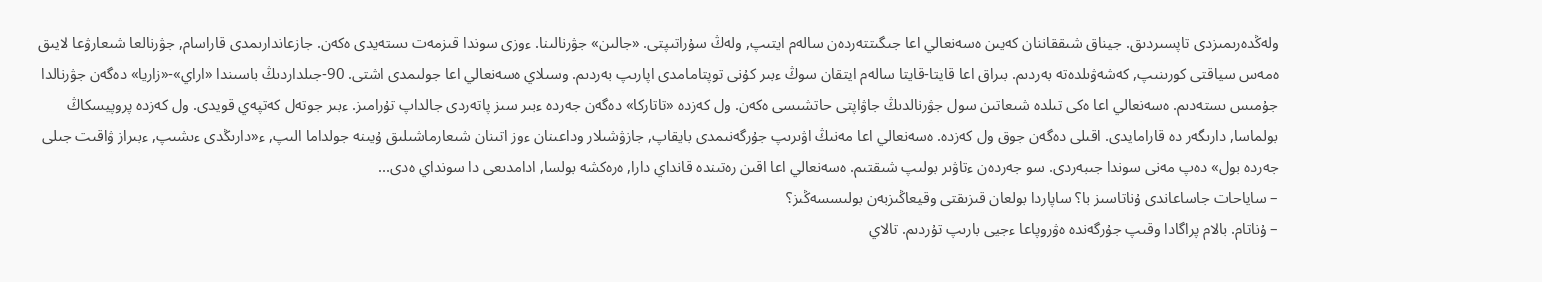ولەڭدەرىمىزدى تاپسىردىق. جيناق شىققاننان كەيىن ەسەنعالي اعا جىگىتتەردەن سالەم ايتىپ, ولەڭ سۇراتىپتى. «جالىن» جۋرنالىنا. ءوزى سوندا قىزمەت ىستەيدى ەكەن. جازعاندارىمدى قاراسام, جۋرنالعا شىعارۋعا لايىق ەمەس سياقتى كورىنىپ, كەشەۋىلدەتە بەردىم. بىراق اعا قايتا-قايتا سالەم ايتقان سوڭ ءبىر كۇنى توپتامامدى اپارىپ بەردىم. وسىلاي ەسەنعالي اعا جولىمدى اشتى. 90-جىلداردىڭ باسىندا «اراي»-«زاريا» دەگەن جۋرنالدا جۇمىس ىستەدىم. ەسەنعالي اعا ەكى تىلدە شىعاتىن سول جۋرنالدىڭ جاۋاپتى حاتشىسى ەكەن. ول كەزدە «تاتاركا» دەگەن جەردە ءبىر سىز پاتەردى جالداپ تۇرامىز. ءبىر جوتەل كەتپەي قويدى. ول كەزدە پروپيسكاڭ بولماسا, دارىگەر دە قارامايدى. اقىلى دەگەن جوق ول كەزدە. ەسەنعالي اعا مەنىڭ اۋىرىپ جۇرگەنىمدى بايقاپ, جازۋشىلار وداعىنان ءوز اتىنان شىعارماشىلىق ۇيىنە جولداما الىپ, ء«دارىڭدى ءىشىپ, ءبىراز ۋاقىت جىلى جەردە بول» دەپ مەنى سوندا جىبەردى. سو جەردەن ءتاۋىر بولىپ شىقتىم. ەسەنعالي اعا اقىن رەتىندە قانداي دارا, ەرەكشە بولسا, ادامدىعى دا سونداي ەدى...
– ساياحات جاساعاندى ۇناتاسىز با؟ ساپاردا بولعان قىزىقتى وقيعاڭىزبەن بولىسسەڭىز؟
– ۇناتام. بالام پراگادا وقىپ جۇرگەندە ەۋروپاعا ءجيى بارىپ تۇردىم. تالاي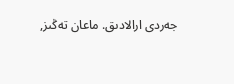جەردى ارالادىق. ماعان تەڭىز,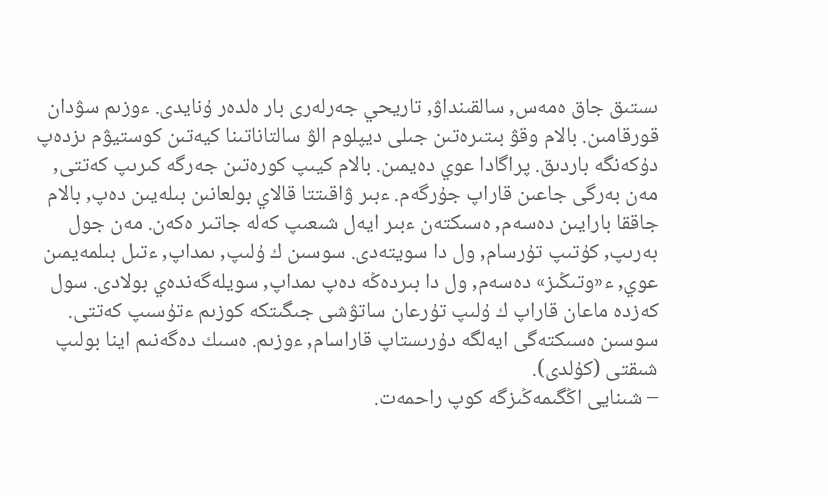ىستىق جاق ەمەس, سالقىنداۋ, تاريحي جەرلەرى بار ەلدەر ۇنايدى. ءوزىم سۋدان قورقامىن. بالام وقۋ بىتىرەتىن جىلى ديپلوم الۋ سالتاناتىنا كيەتىن كوستيۋم ىزدەپ دۇكەنگە باردىق. پراگادا عوي دەيمىن. بالام كيىپ كورەتىن جەرگە كىرىپ كەتتى, مەن بەرگى جاعىن قاراپ جۇرگەم. ءبىر ۋاقىتتا قالاي بولعانىن بىلەيىن دەپ, بالام جاققا بارايىن دەسەم, ەسىكتەن ءبىر ايەل شىعىپ كەلە جاتىر ەكەن. مەن جول بەرىپ, كۇتىپ تۇرسام, ول دا سويتەدى. سوسىن ك ۇلىپ, ىمداپ, ءتىل بىلمەيمىن عوي, ء«وتىڭىز» دەسەم, ول دا بىردەڭە دەپ ىمداپ, سويلەگەندەي بولادى. سول كەزدە ماعان قاراپ ك ۇلىپ تۇرعان ساتۋشى جىگىتكە كوزىم ءتۇسىپ كەتتى. سوسىن ەسىكتەگى ايەلگە دۇرىستاپ قاراسام, ءوزىم. ەسىك دەگەنىم اينا بولىپ شىقتى (كۇلدى).
– شىنايى اڭگىمەڭىزگە كوپ راحمەت.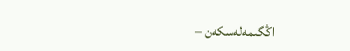اڭگىمەلەسكەن –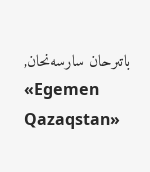باتىرحان سارسەنحان,
«Egemen Qazaqstan»